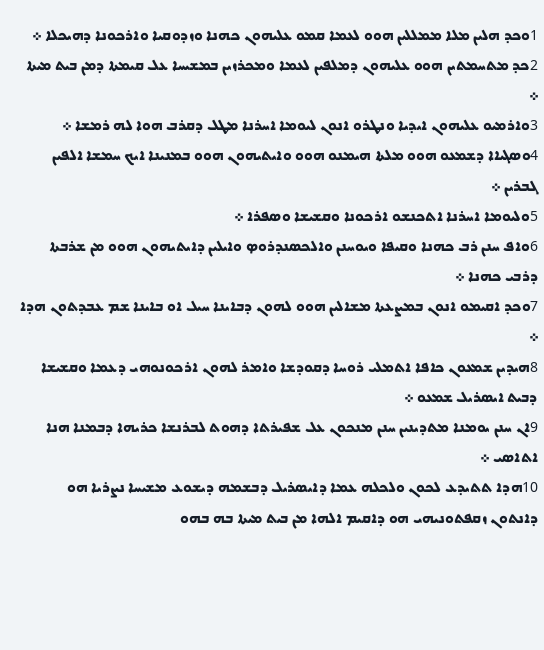1ܘܟܕ ܗܠܝܢ ܡܠܐ ܡܡܠܠܝܢ ܗܘܘ ܠܥܡܐ ܩܡܘ ܥܠܝܗܘܢ ܟܗܢܐ ܘܙܕܘܩܝܐ ܘܐܪܟܘܢܐ ܕܗܝܟܠܐ ܀
2ܟܕ ܡܬܚܡܬܝܢ ܗܘܘ ܥܠܝܗܘܢ ܕܡܠܦܝܢ ܠܥܡܐ ܘܡܟܪܙܝܢ ܒܡܫܝܚܐ ܥܠ ܩܝܡܬܐ ܕܡܢ ܒܝܬ ܡܝܬܐ ܀
3ܘܐܪܡܝܘ ܥܠܝܗܘܢ ܐܝܕܝܐ ܘܢܛܪܘ ܐܢܘܢ ܠܝܘܡܐ ܐܚܪܢܐ ܡܛܠ ܕܩܪܒ ܗܘܐ ܠܗ ܪܡܫܐ ܀
4ܘܤܓܝܐܐ ܕܫܡܥܘ ܗܘܘ ܡܠܬܐ ܗܝܡܢܘ ܗܘܘ ܘܐܝܬܝܗܘܢ ܗܘܘ ܒܡܢܝܢܐ ܐܝܟ ܚܡܫܐ ܐܠܦܝܢ ܓܒܪܝܢ ܀
5ܘܠܝܘܡܐ ܐܚܪܢܐ ܐܬܟܢܫܘ ܐܪܟܘܢܐ ܘܩܫܝܫܐ ܘܤܦܪܐ ܀
6ܘܐܦ ܚܢܢ ܪܒ ܟܗܢܐ ܘܩܝܦܐ ܘܝܘܚܢܢ ܘܐܠܟܤܢܕܪܘܤ ܘܐܝܠܝܢ ܕܐܝܬܝܗܘܢ ܗܘܘ ܡܢ ܫܪܒܬܐ ܕܪܒܝ ܟܗܢܐ ܀
7ܘܟܕ ܐܩܝܡܘ ܐܢܘܢ ܒܡܨܥܬܐ ܡܫܐܠܝܢ ܗܘܘ ܠܗܘܢ ܕܒܐܝܢܐ ܚܝܠ ܐܘ ܒܐܝܢܐ ܫܡ ܥܒܕܬܘܢ ܗܕܐ ܀
8ܗܝܕܝܢ ܫܡܥܘܢ ܟܐܦܐ ܐܬܡܠܝ ܪܘܚܐ ܕܩܘܕܫܐ ܘܐܡܪ ܠܗܘܢ ܐܪܟܘܢܘܗܝ ܕܥܡܐ ܘܩܫܝܫܐ ܕܒܝܬ ܐܝܤܪܝܠ ܫܡܥܘ ܀
9ܐܢ ܚܢܢ ܝܘܡܢܐ ܡܬܕܝܢܝܢ ܚܢܢ ܡܢܟܘܢ ܥܠ ܫܦܝܪܬܐ ܕܗܘܬ ܠܒܪܢܫܐ ܟܪܝܗܐ ܕܒܡܢܐ ܗܢܐ ܐܬܐܤܝ ܀
10ܗܕܐ ܬܬܝܕܥ ܠܟܘܢ ܘܠܟܠܗ ܥܡܐ ܕܐܝܤܪܝܠ ܕܒܫܡܗ ܕܝܫܘܥ ܡܫܝܚܐ ܢܨܪܝܐ ܗܘ ܕܐܢܬܘܢ ܙܩܦܬܘܢܝܗܝ ܗܘ ܕܐܩܝܡ ܐܠܗܐ ܡܢ ܒܝܬ ܡܝܬܐ ܒܗ ܒܗܘ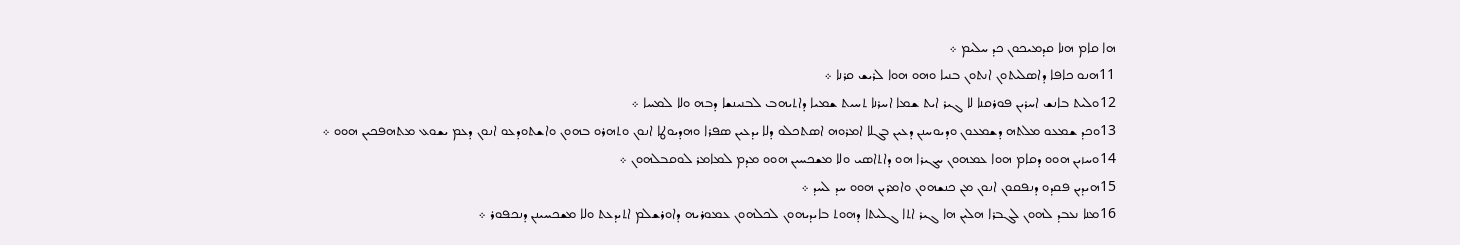ܗܐ ܩܐܡ ܗܢܐ ܩܕܡܝܟܘܢ ܟܕ ܚܠܝܡ ܀
11ܗܢܘ ܟܐܦܐ ܕܐܤܠܝܬܘܢ ܐܢܬܘܢ ܒܢܝܐ ܘܗܘ ܗܘܐ ܠܪܝܫ ܩܪܢܐ ܀
12ܘܠܝܬ ܒܐܢܫ ܐܚܪܝܢ ܦܘܪܩܢܐ ܠܐ ܓܝܪ ܐܝܬ ܫܡܐ ܐܚܪܢܐ ܬܚܝܬ ܫܡܝܐ ܕܐܬܝܗܒ ܠܒܢܝܢܫܐ ܕܒܗ ܘܠܐ ܠܡܚܐ ܀
13ܘܟܕ ܫܡܥܘ ܡܠܬܗ ܕܫܡܥܘܢ ܘܕܝܘܚܢܢ ܕܥܝܢ ܒܓܠܐ ܐܡܪܘܗ ܐܤܬܟܠܘ ܕܠܐ ܝܕܥܝܢ ܤܦܪܐ ܘܗܕܝܘܛܐ ܐܢܘܢ ܘܬܗܪܘ ܒܗܘܢ ܘܐܫܬܘܕܥܘ ܐܢܘܢ ܕܥܡ ܝܫܘܥ ܡܬܗܦܟܝܢ ܗܘܘ ܀
14ܘܚܙܝܢ ܗܘܘ ܕܩܐܡ ܗܘܐ ܥܡܗܘܢ ܚܓܝܪܐ ܗܘ ܕܐܬܐܤܝ ܘܠܐ ܡܫܟܚܝܢ ܗܘܘ ܡܕܡ ܠܡܐܡܪ ܠܘܩܒܠܗܘܢ ܀
15ܗܝܕܝܢ ܦܩܕܘ ܕܢܦܩܘܢ ܐܢܘܢ ܡܢ ܟܢܫܗܘܢ ܘܐܡܪܝܢ ܗܘܘ ܚܕ ܠܚܕ ܀
16ܡܢܐ ܢܥܒܕ ܠܗܘܢ ܠܓܒܪܐ ܗܠܝܢ ܗܐ ܓܝܪ ܐܬܐ ܓܠܝܬܐ ܕܗܘܬ ܒܐܝܕܝܗܘܢ ܠܟܠܗܘܢ ܥܡܘܪܝܗ ܕܐܘܪܫܠܡ ܐܬܝܕܥܬ ܘܠܐ ܡܫܟܚܝܢܢ ܕܢܟܦܘܪ ܀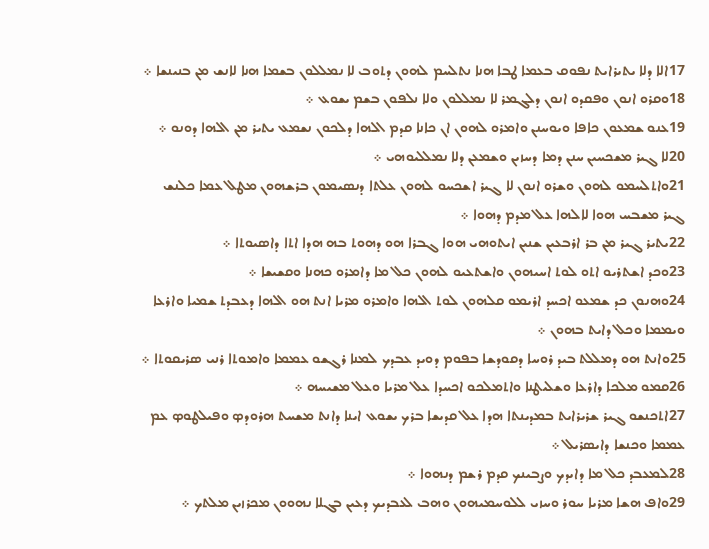17ܐܠܐ ܕܠܐ ܝܬܝܪܐܝܬ ܢܦܘܩ ܒܥܡܐ ܛܒܐ ܗܢܐ ܢܬܠܚܡ ܠܗܘܢ ܕܬܘܒ ܠܐ ܢܡܠܠܘܢ ܒܫܡܐ ܗܢܐ ܠܐܢܫ ܡܢ ܒܢܝܢܫܐ ܀
18ܘܩܪܘ ܐܢܘܢ ܘܦܩܕܘ ܐܢܘܢ ܕܠܓܡܪ ܠܐ ܢܡܠܠܘܢ ܘܠܐ ܢܠܦܘܢ ܒܫܡ ܝܫܘܥ ܀
19ܥܢܘ ܫܡܥܘܢ ܟܐܦܐ ܘܝܘܚܢܢ ܘܐܡܪܘ ܠܗܘܢ ܐܢ ܟܐܢܐ ܩܕܡ ܐܠܗܐ ܕܠܟܘܢ ܢܫܡܥ ܝܬܝܪ ܡܢ ܐܠܗܐ ܕܘܢܘ ܀
20ܠܐ ܓܝܪ ܡܫܟܚܝܢ ܚܢܢ ܕܡܐ ܕܚܙܝܢ ܘܫܡܥܢ ܕܠܐ ܢܡܠܠܝܘܗܝ ܀
21ܘܐܬܠܚܡܘ ܠܗܘܢ ܘܫܪܘ ܐܢܘܢ ܠܐ ܓܝܪ ܐܫܟܚܘ ܠܗܘܢ ܥܠܬܐ ܕܢܤܝܡܘܢ ܒܪܫܗܘܢ ܡܛܠ ܥܡܐ ܟܠܢܫ ܓܝܪ ܡܫܒܚ ܗܘܐ ܠܐܠܗܐ ܥܠ ܡܕܡ ܕܗܘܐ ܀
22ܝܬܝܪ ܓܝܪ ܡܢ ܒܪ ܐܪܒܥܝܢ ܫܢܝܢ ܐܝܬܘܗܝ ܗܘܐ ܓܒܪܐ ܗܘ ܕܗܘܬ ܒܗ ܗܕܐ ܐܬܐ ܕܐܤܝܘܬܐ ܀
23ܘܟܕ ܐܫܬܪܝܘ ܐܬܘ ܠܘܬ ܐܚܝܗܘܢ ܘܐܫܬܥܝܘ ܠܗܘܢ ܟܠ ܡܐ ܕܐܡܪܘ ܟܗܢܐ ܘܩܫܝܫܐ ܀
24ܘܗܢܘܢ ܟܕ ܫܡܥܘ ܐܟܚܕ ܐܪܝܡܘ ܩܠܗܘܢ ܠܘܬ ܐܠܗܐ ܘܐܡܪܘ ܡܪܝܐ ܐܢܬ ܗܘ ܐܠܗܐ ܕܥܒܕܬ ܫܡܝܐ ܘܐܪܥܐ ܘܝܡܡܐ ܘܟܠ ܕܐܝܬ ܒܗܘܢ ܀
25ܘܐܢܬ ܗܘ ܕܡܠܠܬ ܒܝܕ ܪܘܚܐ ܕܩܘܕܫܐ ܒܦܘܡ ܕܘܝܕ ܥܒܕܟ ܠܡܢܐ ܪܓܫܘ ܥܡܡܐ ܘܐܡܘܬܐ ܪܢܝ ܤܪܝܩܘܬܐ ܀
26ܩܡܘ ܡܠܟܐ ܕܐܪܥܐ ܘܫܠܝܛܢܐ ܘܐܬܡܠܟܘ ܐܟܚܕܐ ܥܠ ܡܪܝܐ ܘܥܠ ܡܫܝܚܗ ܀
27ܐܬܟܢܫܘ ܓܝܪ ܫܪܝܪܐܝܬ ܒܡܕܝܢܬܐ ܗܕܐ ܥܠ ܩܕܝܫܐ ܒܪܟ ܝܫܘܥ ܐܝܢܐ ܕܐܢܬ ܡܫܚܬ ܗܪܘܕܤ ܘܦܝܠܛܘܤ ܥܡ ܥܡܡܐ ܘܟܢܫܐ ܕܐܝܤܪܝܠ ܀
28ܠܡܥܒܕ ܟܠ ܡܐ ܕܐܝܕܟ ܘܨܒܝܢܟ ܩܕܡ ܪܫܡ ܕܢܗܘܐ ܀
29ܘܐܦ ܗܫܐ ܡܪܝܐ ܚܘܪ ܘܚܙܝ ܠܠܘܚܡܝܗܘܢ ܘܗܒ ܠܥܒܕܝܟ ܕܥܝܢ ܒܓܠܐ ܢܗܘܘܢ ܡܟܪܙܝܢ ܡܠܬܟ ܀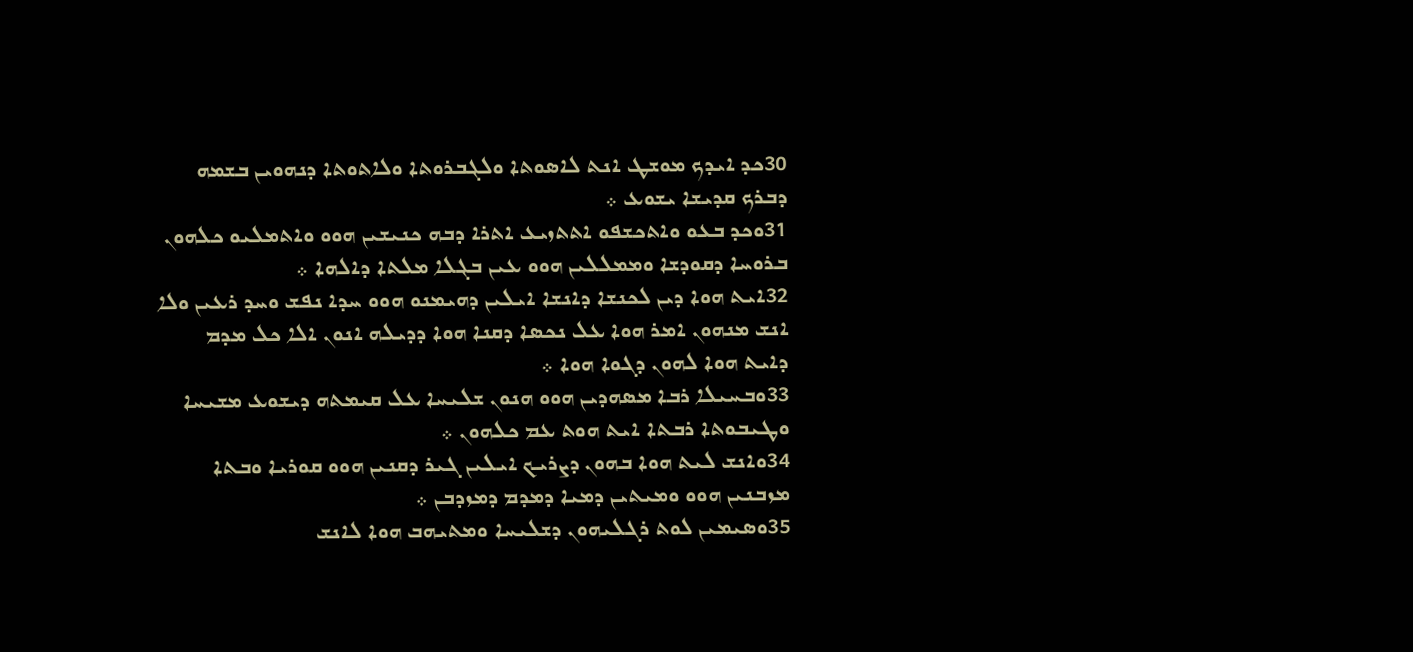30ܟܕ ܐܝܕܟ ܡܘܫܛ ܐܢܬ ܠܐܤܘܬܐ ܘܠܓܒܪܘܬܐ ܘܠܐܬܘܬܐ ܕܢܗܘܝܢ ܒܫܡܗ ܕܒܪܟ ܩܕܝܫܐ ܝܫܘܥ ܀
31ܘܟܕ ܒܥܘ ܘܐܬܟܫܦܘ ܐܬܬܙܝܥ ܐܬܪܐ ܕܒܗ ܟܢܝܫܝܢ ܗܘܘ ܘܐܬܡܠܝܘ ܟܠܗܘܢ ܒܪܘܚܐ ܕܩܘܕܫܐ ܘܡܡܠܠܝܢ ܗܘܘ ܥܝܢ ܒܓܠܐ ܡܠܬܐ ܕܐܠܗܐ ܀
32ܐܝܬ ܗܘܐ ܕܝܢ ܠܟܢܫܐ ܕܐܢܫܐ ܐܝܠܝܢ ܕܗܝܡܢܘ ܗܘܘ ܚܕܐ ܢܦܫ ܘܚܕ ܪܥܝܢ ܘܠܐ ܐܢܫ ܡܢܗܘܢ ܐܡܪ ܗܘܐ ܥܠ ܢܟܤܐ ܕܩܢܐ ܗܘܐ ܕܕܝܠܗ ܐܢܘܢ ܐܠܐ ܟܠ ܡܕܡ ܕܐܝܬ ܗܘܐ ܠܗܘܢ ܕܓܘܐ ܗܘܐ ܀
33ܘܒܚܝܠܐ ܪܒܐ ܡܤܗܕܝܢ ܗܘܘ ܗܢܘܢ ܫܠܝܚܐ ܥܠ ܩܝܡܬܗ ܕܝܫܘܥ ܡܫܝܚܐ ܘܛܝܒܘܬܐ ܪܒܬܐ ܐܝܬ ܗܘܬ ܥܡ ܟܠܗܘܢ ܀
34ܘܐܢܫ ܠܝܬ ܗܘܐ ܒܗܘܢ ܕܨܪܝܟ ܐܝܠܝܢ ܓܝܪ ܕܩܢܝܢ ܗܘܘ ܩܘܪܝܐ ܘܒܬܐ ܡܙܒܢܝܢ ܗܘܘ ܘܡܝܬܝܢ ܕܡܝܐ ܕܡܕܡ ܕܡܙܕܒܢ ܀
35ܘܤܝܡܝܢ ܠܘܬ ܪܓܠܝܗܘܢ ܕܫܠܝܚܐ ܘܡܬܝܗܒ ܗܘܐ ܠܐܢܫ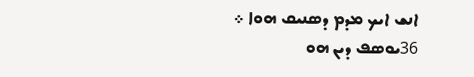ܐܢܫ ܐܝܟ ܡܕܡ ܕܤܢܝܩ ܗܘܐ ܀
36ܝܘܤܦ ܕܝܢ ܗܘ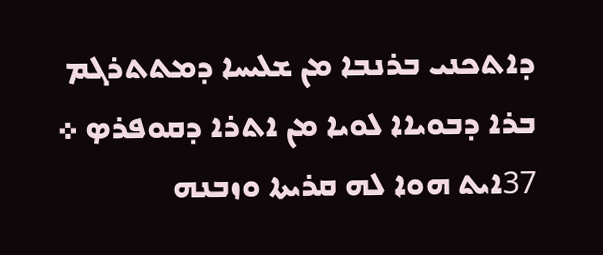ܕܐܬܟܢܝ ܒܪܢܒܐ ܡܢ ܫܠܝܚܐ ܕܡܬܬܪܓܡ ܒܪܐ ܕܒܘܝܐܐ ܠܘܝܐ ܡܢ ܐܬܪܐ ܕܩܘܦܪܤ ܀
37ܐܝܬ ܗܘܐ ܠܗ ܩܪܝܬܐ ܘܙܒܢܗ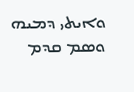ܘܐܝܬܝ ܕܡܝܗ ܘܤܡ ܩܕܡ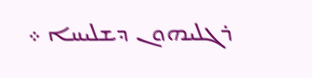ܪܓܠܝܗܘܢ ܕܫܠܝܚܐ ܀